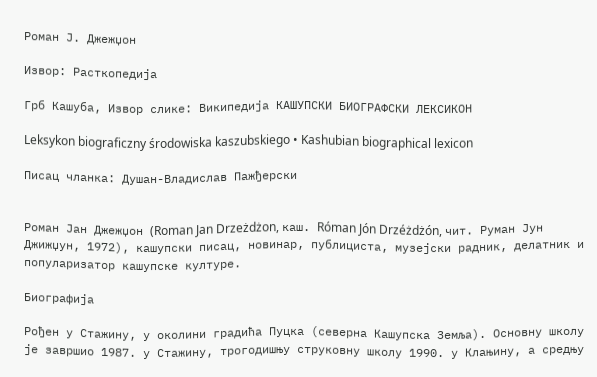Роман Ј. Джежџон

Извор: Расткопедија

Грб Кашуба, Извор слике: Википедија КАШУПСКИ БИОГРАФСКИ ЛЕКСИКОН

Leksykon biograficzny środowiska kaszubskiego • Kashubian biographical lexicon

Писац чланка: Душан-Владислав Пажђерски


Роман Јан Джежџон (Roman Jan Drzeżdżon, каш. Róman Jón Drzéżdżón, чит. Руман Јун Джижџун, 1972), кашупски писац, новинар, публициста, музејски радник, делатник и популаризатор кашупске културе.

Биографија

Рођен у Стажину, у околини градића Пуцка (северна Кашупска Земља). Основну школу је завршио 1987. у Стажину, трогодишњу струковну школу 1990. у Клањину, а средњу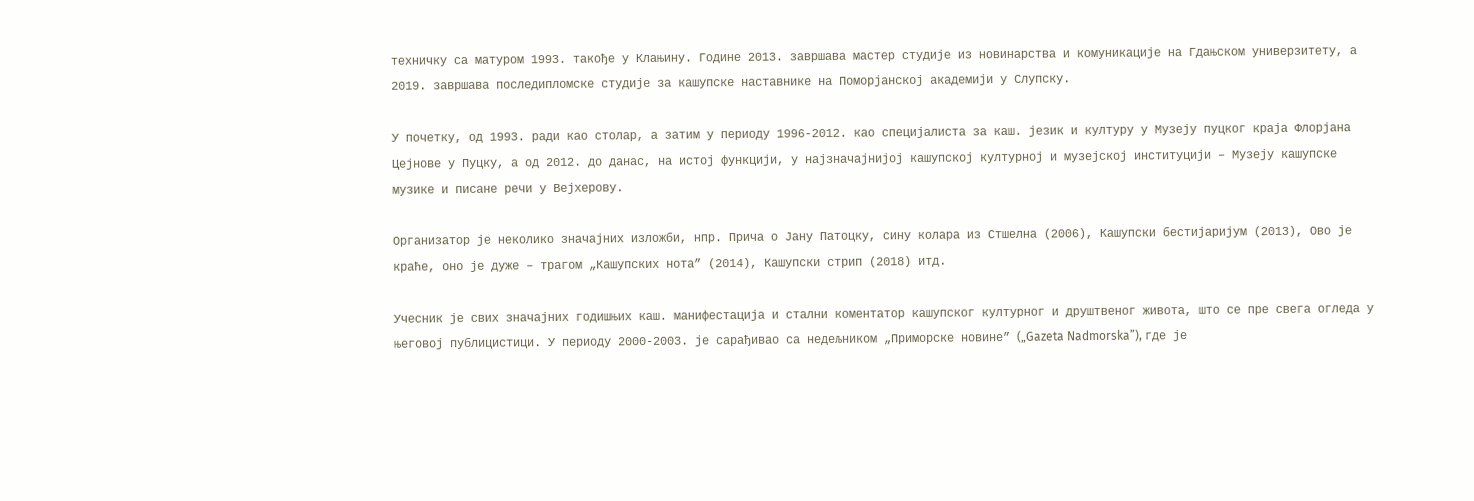техничку са матуром 1993. такође у Клањину. Године 2013. завршава мастер студије из новинарства и комуникације на Гдањском универзитету, а 2019. завршава последипломске студије за кашупске наставнике на Поморјанској академији у Слупску.

У почетку, од 1993. ради као столар, а затим у периоду 1996-2012. као специјалиста за каш. језик и културу у Музеју пуцког краја Флорјана Цејнове у Пуцку, а од 2012. до данас, на истој функцији, у најзначајнијој кашупској културној и музејској институцији – Музеју кашупске музике и писане речи у Вејхерову.

Организатор је неколико значајних изложби, нпр. Прича о Јану Патоцку, сину колара из Стшелна (2006), Кашупски бестијаријум (2013), Ово је краће, оно је дуже – трагом „Кашупских нота” (2014), Кашупски стрип (2018) итд.

Учесник је свих значајних годишњих каш. манифестација и стални коментатор кашупског културног и друштвеног живота, што се пре свега огледа у његовој публицистици. У периоду 2000-2003. је сарађивао са недељником „Приморске новине” („Gazeta Nadmorska”), где је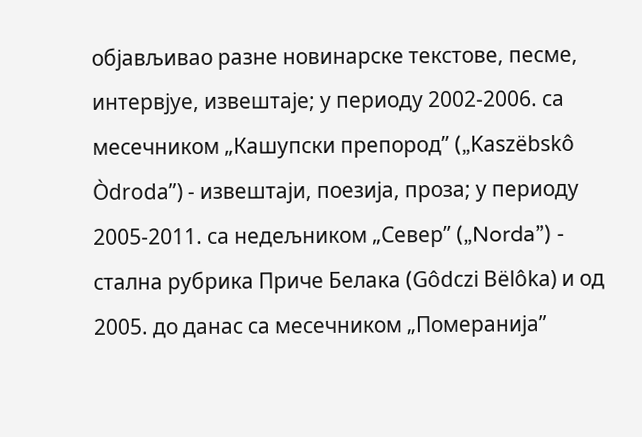објављивао разне новинарске текстове, песме, интервјуе, извештаје; у периоду 2002-2006. са месечником „Кашупски препород” („Kaszëbskô Òdroda”) - извештаји, поезија, проза; у периоду 2005-2011. са недељником „Север” („Norda”) - стална рубрика Приче Белака (Gôdczi Bëlôka) и од 2005. до данас са месечником „Померанија”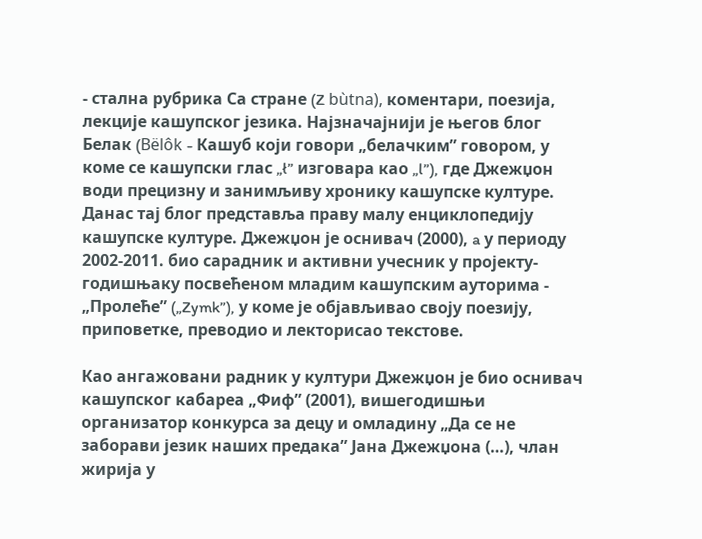- стална рубрика Са стране (Z bùtna), коментари, поезија, лекције кашупског језика. Најзначајнији је његов блог Белак (Bëlôk - Кашуб који говори „белачким” говором, у коме се кашупски глас „ł” изговара као „l”), где Джежџон води прецизну и занимљиву хронику кашупске културе. Данас тај блог представља праву малу енциклопедију кашупске културе. Джежџон је оснивач (2000), a у периоду 2002-2011. био сарадник и активни учесник у пројекту-годишњаку посвећеном младим кашупским ауторима - „Пролеће” („Zymk”), у коме је oбјављивао своју поезију, приповетке, преводио и лекторисао текстове.

Као ангажовани радник у култури Джежџон је био оснивач кашупског кабареа „Фиф” (2001), вишегодишњи организатор конкурса за децу и омладину „Да се не заборави језик наших предака” Јана Джежџона (…), члан жирија у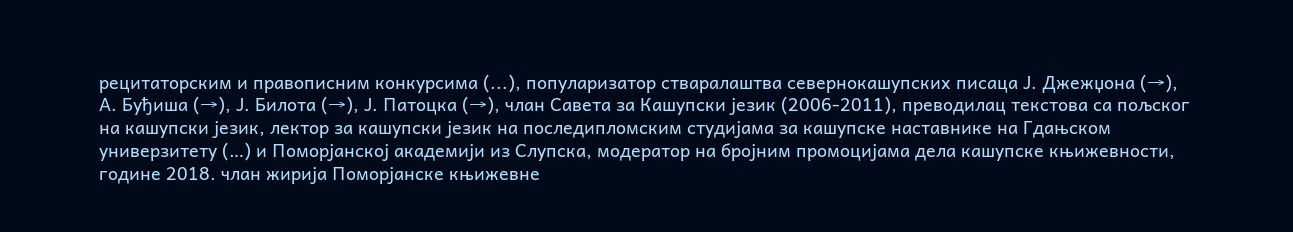рецитаторским и правописним конкурсима (...), популаризатор стваралаштва севернокашупских писаца Ј. Джежџона (→), А. Буђиша (→), Ј. Билота (→), Ј. Патоцка (→), члан Савета за Кашупски језик (2006-2011), преводилац текстова са пољског на кашупски језик, лектор за кашупски језик на последипломским студијама за кашупске наставнике на Гдањском универзитету (…) и Поморјанској академији из Слупска, модератор на бројним промоцијама дела кашупске књижевности, године 2018. члан жирија Поморјанске књижевне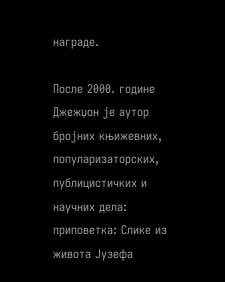награде.

После 2000. године Джежџон је аутор бројних књижевних, популаризаторских, публицистичких и научних дела: приповетка: Слике из живота Јузефа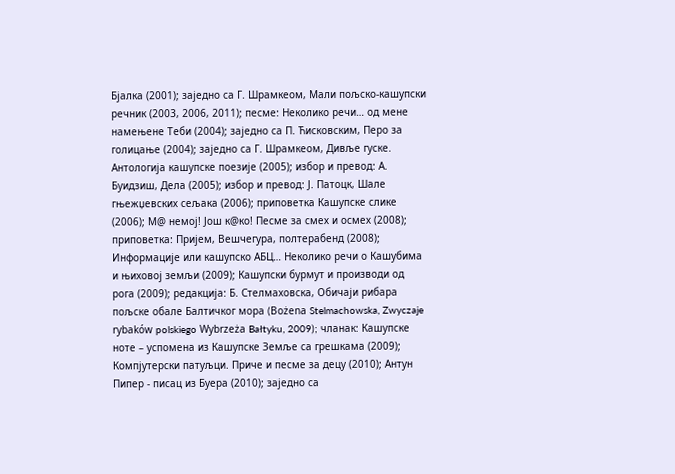Бјалка (2001); заједно са Г. Шрамкеом, Мали пољско-кашупски речник (2003, 2006, 2011); песме: Неколико речи… од мене намењене Теби (2004); заједно са П. Ћисковским, Перо за голицање (2004); заједно са Г. Шрамкеом, Дивље гуске. Антологија кашупске поезије (2005); избор и превод: А. Буидзиш, Дела (2005); избор и превод: Ј. Патоцк, Шале гњежџевских сељака (2006); приповетка Кашупске слике (2006); М@ немој! Још к@ко! Песме за смех и осмех (2008); приповетка: Пријем, Вешчегура, полтерабенд (2008); Информације или кашупско АБЦ… Неколико речи о Кашубима и њиховој земљи (2009); Кашупски бурмут и производи од рога (2009); редакција: Б. Стелмаховска, Обичаји рибара пољске обале Балтичког мора (Bożena Stelmachowska, Zwyczaje rybaków polskiego Wybrzeża Bałtyku, 2009); чланак: Кашупске ноте – успомена из Кашупске Земље са грешкама (2009); Компјутерски патуљци. Приче и песме за децу (2010); Антун Пипер - писац из Буера (2010); заједно са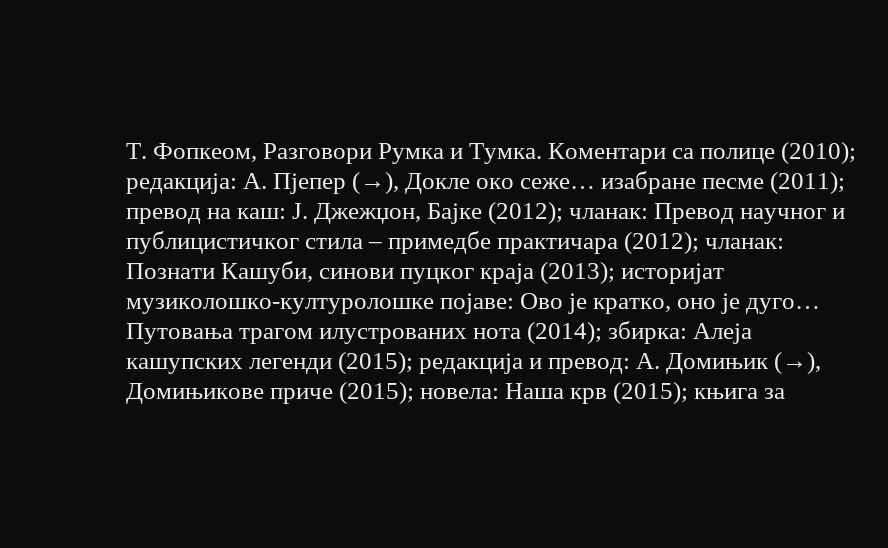Т. Фопкеом, Разговори Румка и Тумка. Коментари са полице (2010); редакција: А. Пјепер (→), Докле око сеже… изабране песме (2011); превод на каш: Ј. Джежџон, Бајке (2012); чланак: Превод научног и публицистичког стила – примедбе практичара (2012); чланак: Познати Кашуби, синови пуцког краја (2013); историјат музиколошко-културолошке појаве: Ово је кратко, оно је дуго… Путовања трагом илустрованих нота (2014); збирка: Алеја кашупских легенди (2015); редакција и превод: А. Домињик (→), Домињикове приче (2015); новела: Наша крв (2015); књига за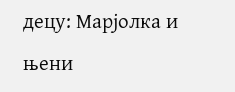децу: Марјолка и њени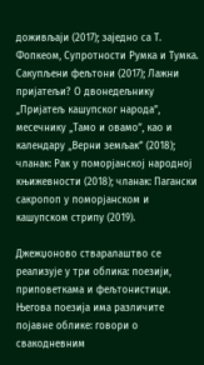доживљаји (2017); заједно са Т. Фопкеом, Супротности Румка и Тумка. Сакупљени фељтони (2017); Лажни пријатељи? О двонедељнику „Пријатељ кашупског народа”, месечнику „Тамо и овамо”, као и календару „Верни земљак” (2018); чланак: Рак у поморјанској народној књижевности (2018); чланак: Пагански сакропоп у поморјанском и кашупском стрипу (2019).

Джежџоново стваралаштво се реализује у три облика: поезији, приповеткама и фељтонистици. Његова поезија има различите појавне облике: говори о свакодневним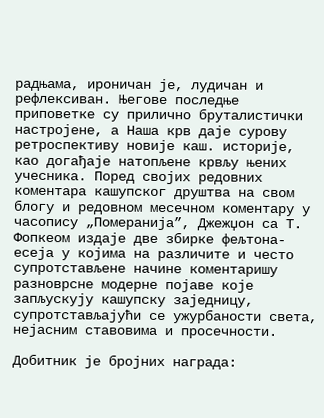радњама, ироничан је, лудичан и рефлексиван. Његове последње приповетке су прилично бруталистички настројене, а Наша крв даје сурову ретроспективу новије каш. историје, као догађаје натопљене крвљу њених учесника. Поред својих редовних коментара кашупског друштва на свом блогу и редовном месечном коментару у часопису „Померанија”, Джежџон са Т. Фопкеом издаје две збирке фељтона-есеја у којима на различите и често супротстављене начине коментаришу разноврсне модерне појаве које запљускују кашупску заједницу, супротстављајући се ужурбаности света, нејасним ставовима и просечности.

Добитник је бројних награда: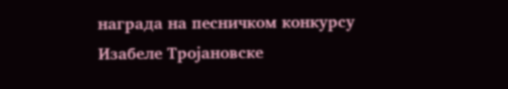награда на песничком конкурсу Изабеле Тројановске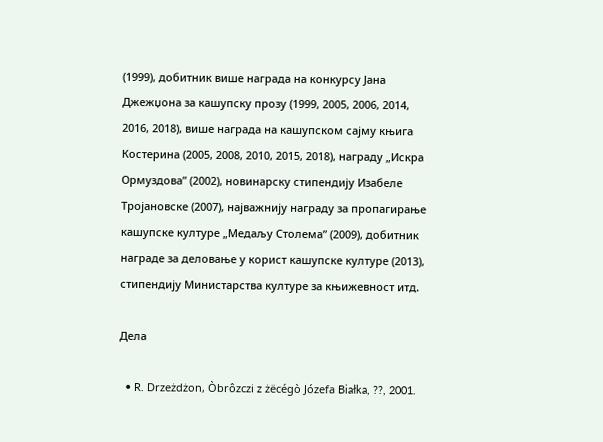(1999), добитник више награда на конкурсу Јана Джежџона за кашупску прозу (1999, 2005, 2006, 2014, 2016, 2018), више награда на кашупском сајму књига Костерина (2005, 2008, 2010, 2015, 2018), награду „Искра Ормуздова” (2002), новинарску стипендију Изабеле Тројановске (2007), најважнију награду за пропагирање кашупске културе „Медаљу Столема” (2009), добитник награде за деловање у корист кашупске културе (2013), стипендију Министарства културе за књижевност итд.

Дела

  • R. Drzeżdżon, Òbrôzczi z żëcégò Józefa Białka, ??, 2001.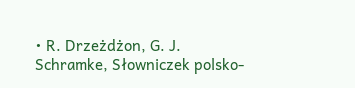• R. Drzeżdżon, G. J. Schramke, Słowniczek polsko-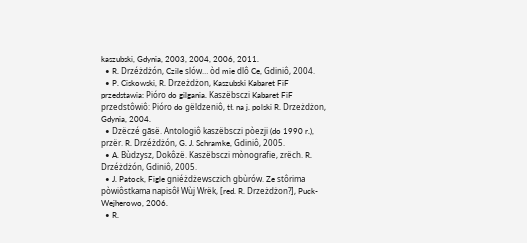kaszubski, Gdynia, 2003, 2004, 2006, 2011.
  • R. Drzéżdżón, Czile slów… òd mie dlô Ce, Gdiniô, 2004.
  • P. Ciskowski, R. Drzeżdżon, Kaszubski Kabaret FiF przedstawia: Pióro do gilgania. Kaszëbsczi Kabaret FiF przedstôwiô: Pióro do gëldzeniô, tł. na j. polski R. Drzeżdżon, Gdynia, 2004.
  • Dzëczé gãsë. Antologiô kaszëbsczi pòezji (do 1990 r.), przër. R. Drzéżdżón, G. J. Schramke, Gdiniô, 2005.
  • A. Bùdzysz, Dokôzë. Kaszëbsczi mònografie, zrëch. R. Drzéżdżón, Gdiniô, 2005.
  • J. Patock, Figle gniéżdżewsczich gbùrów. Ze stôrima pòwiôstkama napisôł Wùj Wrëk, [red. R. Drzeżdżon?], Puck-Wejherowo, 2006.
  • R.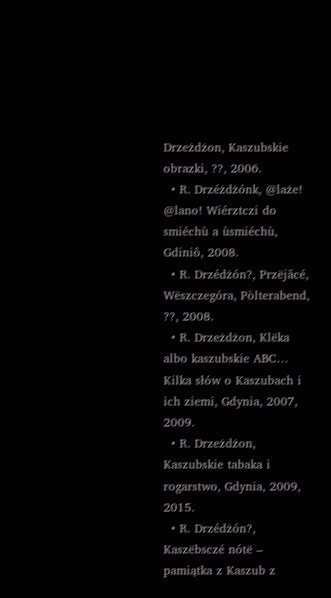Drzeżdżon, Kaszubskie obrazki, ??, 2006.
  • R. Drzéżdżónk, @laże! @lano! Wiérztczi do smiéchù a ùsmiéchù, Gdiniô, 2008.
  • R. Drzédżón?, Przëjãcé, Wëszczegóra, Pòlterabend, ??, 2008.
  • R. Drzeżdżon, Klëka albo kaszubskie ABC… Kilka słów o Kaszubach i ich ziemi, Gdynia, 2007, 2009.
  • R. Drzeżdżon, Kaszubskie tabaka i rogarstwo, Gdynia, 2009, 2015.
  • R. Drzédżón?, Kaszëbsczé nótë – pamiątka z Kaszub z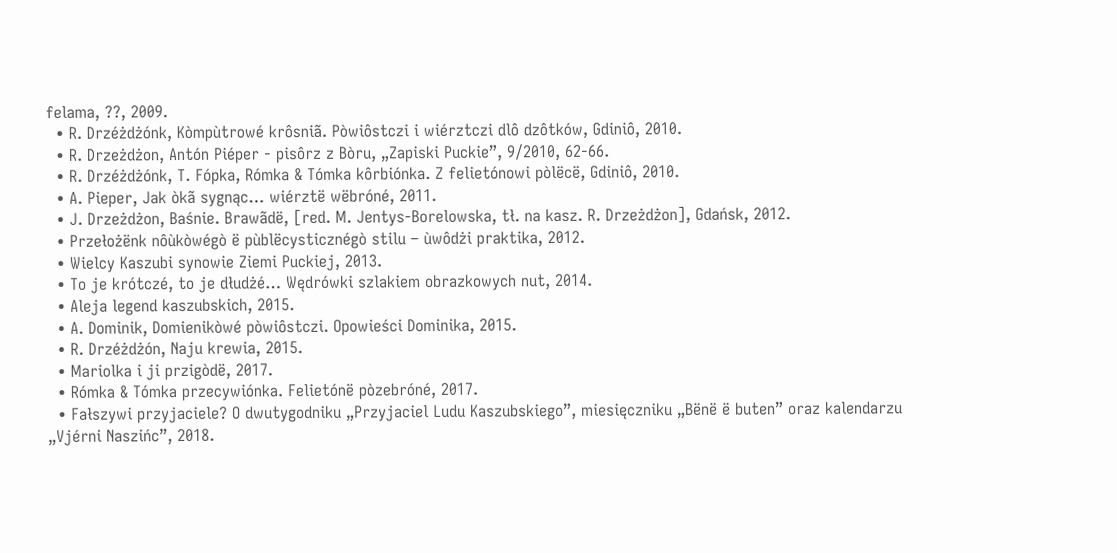felama, ??, 2009.
  • R. Drzéżdżónk, Kòmpùtrowé krôsniã. Pòwiôstczi i wiérztczi dlô dzôtków, Gdiniô, 2010.
  • R. Drzeżdżon, Antón Piéper - pisôrz z Bòru, „Zapiski Puckie”, 9/2010, 62-66.
  • R. Drzéżdżónk, T. Fópka, Rómka & Tómka kôrbiónka. Z felietónowi pòlëcë, Gdiniô, 2010.
  • A. Pieper, Jak òkã sygnąc… wiérztë wëbróné, 2011.
  • J. Drzeżdżon, Baśnie. Brawãdë, [red. M. Jentys-Borelowska, tł. na kasz. R. Drzeżdżon], Gdańsk, 2012.
  • Przełożënk nôùkòwégò ë pùblëcysticznégò stilu – ùwôdżi praktika, 2012.
  • Wielcy Kaszubi synowie Ziemi Puckiej, 2013.
  • To je krótczé, to je dłudżé… Wędrówki szlakiem obrazkowych nut, 2014.
  • Aleja legend kaszubskich, 2015.
  • A. Dominik, Domienikòwé pòwiôstczi. Opowieści Dominika, 2015.
  • R. Drzéżdżón, Naju krewia, 2015.
  • Mariolka i ji przigòdë, 2017.
  • Rómka & Tómka przecywiónka. Felietónë pòzebróné, 2017.
  • Fałszywi przyjaciele? O dwutygodniku „Przyjaciel Ludu Kaszubskiego”, miesięczniku „Bënë ë buten” oraz kalendarzu „Vjérni Naszińc”, 2018.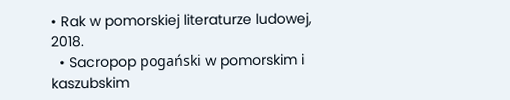• Rak w pomorskiej literaturze ludowej, 2018.
  • Sacropop pogański w pomorskim i kaszubskim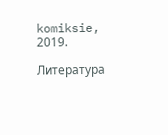komiksie, 2019.

Литература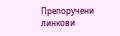Препоручени линкови